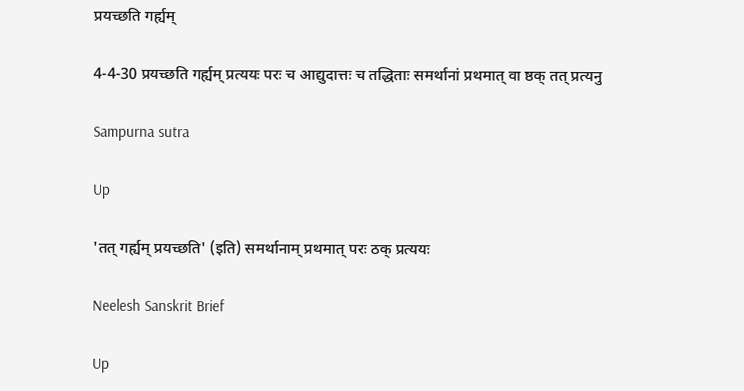प्रयच्छति गर्ह्यम्

4-4-30 प्रयच्छति गर्ह्यम् प्रत्ययः परः च आद्युदात्तः च तद्धिताः समर्थानां प्रथमात् वा ष्ठक् तत् प्रत्यनु

Sampurna sutra

Up

'तत् गर्ह्यम् प्रयच्छति' (इति) समर्थानाम् प्रथमात् परः ठक् प्रत्ययः

Neelesh Sanskrit Brief

Up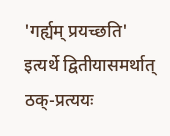'गर्ह्यम् प्रयच्छति' इत्यर्थे द्वितीयासमर्थात् ठक्-प्रत्ययः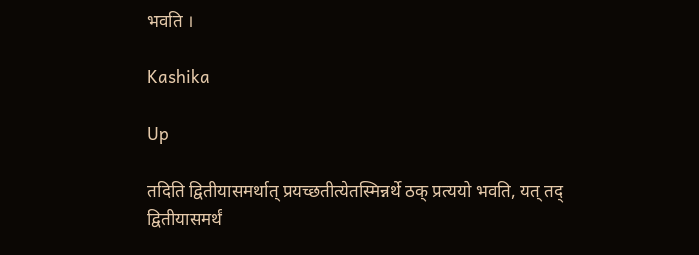भवति ।

Kashika

Up

तदिति द्वितीयासमर्थात् प्रयच्छतीत्येतस्मिन्नर्थे ठक् प्रत्ययो भवति, यत् तद् द्वितीयासमर्थं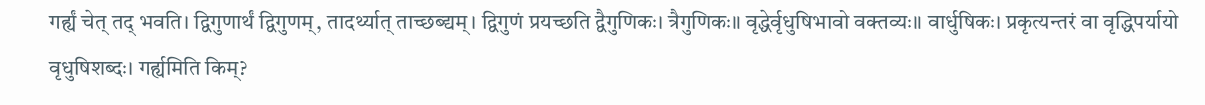गर्ह्यं चेत् तद् भवति। द्विगुणार्थं द्विगुणम्, तादर्थ्यात् ताच्छब्द्यम्। द्विगुणं प्रयच्छति द्वैगुणिकः। त्रैगुणिकः॥ वृद्धेर्वृधुषिभावो वक्तव्यः॥ वार्धुषिकः। प्रकृत्यन्तरं वा वृद्धिपर्यायो वृधुषिशब्दः। गर्ह्यमिति किम्?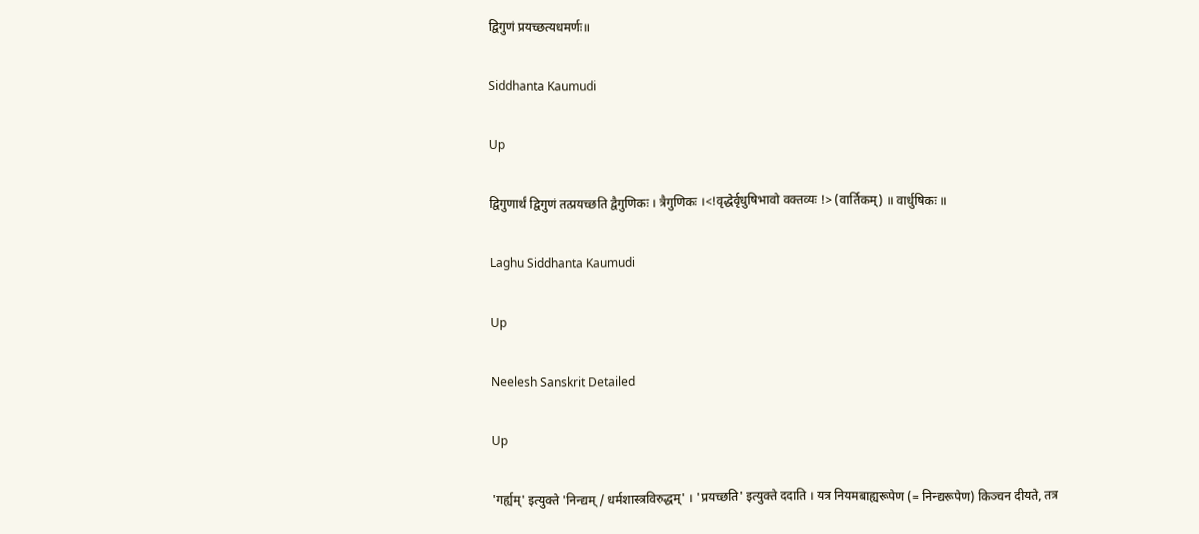द्विगुणं प्रयच्छत्यधमर्णः॥

Siddhanta Kaumudi

Up

द्विगुणार्थं द्विगुणं तत्प्रयच्छति द्वैगुणिकः । त्रैगुणिकः ।<!वृद्धेर्वृधुषिभावो वक्तव्यः !> (वार्तिकम्) ॥ वार्धुषिकः ॥

Laghu Siddhanta Kaumudi

Up

Neelesh Sanskrit Detailed

Up

'गर्ह्यम्' इत्युक्ते 'निन्द्यम् / धर्मशास्त्रविरुद्धम्' । 'प्रयच्छति' इत्युक्ते ददाति । यत्र नियमबाह्यरूपेण (= निन्द्यरूपेण) किञ्चन दीयते, तत्र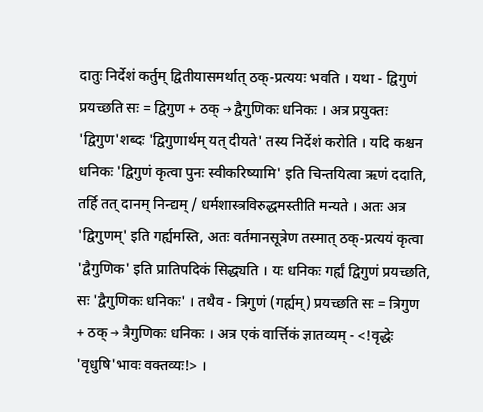दातुः निर्देशं कर्तुम् द्वितीयासमर्थात् ठक्-प्रत्ययः भवति । यथा - द्विगुणं प्रयच्छति सः = द्विगुण + ठक् → द्वैगुणिकः धनिकः । अत्र प्रयुक्तः 'द्विगुण'शब्दः 'द्विगुणार्थम् यत् दीयते' तस्य निर्देशं करोति । यदि कश्चन धनिकः 'द्विगुणं कृत्वा पुनः स्वीकरिष्यामि' इति चिन्तयित्वा ऋणं ददाति, तर्हि तत् दानम् निन्द्यम् / धर्मशास्त्रविरुद्धमस्तीति मन्यते । अतः अत्र 'द्विगुणम्' इति गर्ह्यमस्ति, अतः वर्तमानसूत्रेण तस्मात् ठक्-प्रत्ययं कृत्वा 'द्वैगुणिक' इति प्रातिपदिकं सिद्ध्यति । यः धनिकः गर्ह्यं द्विगुणं प्रयच्छति, सः 'द्वैगुणिकः धनिकः' । तथैव - त्रिगुणं (गर्ह्यम्) प्रयच्छति सः = त्रिगुण + ठक् → त्रैगुणिकः धनिकः । अत्र एकं वार्त्तिकं ज्ञातव्यम् - <!वृद्धेः 'वृधुषि'भावः वक्तव्यः!> ।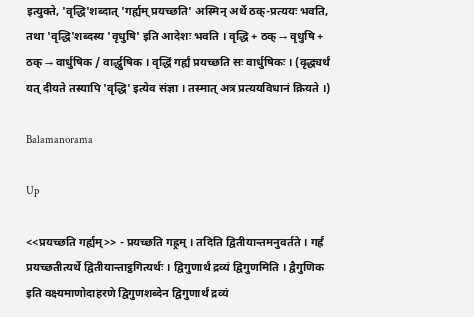इत्युक्ते, 'वृद्धि'शब्दात् 'गर्ह्यम् प्रयच्छति' अस्मिन् अर्थे ठक्-प्रत्ययः भवति, तथा 'वृद्धि'शब्दस्य 'वृधुषि' इति आदेशः भवति । वृद्धि + ठक् → वृधुषि + ठक् → वार्धुषिक / वार्द्धुषिक । वृद्धिं गर्ह्यं प्रयच्छति सः वार्धुषिकः । (वृद्ध्यर्थं यत् दीयते तस्यापि 'वृद्धि' इत्येव संज्ञा । तस्मात् अत्र प्रत्ययविधानं क्रियते ।)

Balamanorama

Up

<<प्रयच्छति गर्ह्यम्>> - प्रयच्छति गह्र्रम् । तदिति द्वितीयान्तमनुवर्तते । गर्ह्रं प्रयच्छतीत्यर्थे द्वितीयान्ताट्ठगित्यर्थः । द्विगुणार्थं द्रव्यं द्विगुणमिति । द्वैगुणिक इति वक्ष्यमाणोदाहरणे द्विगुणशब्देन द्विगुणार्थं द्रव्यं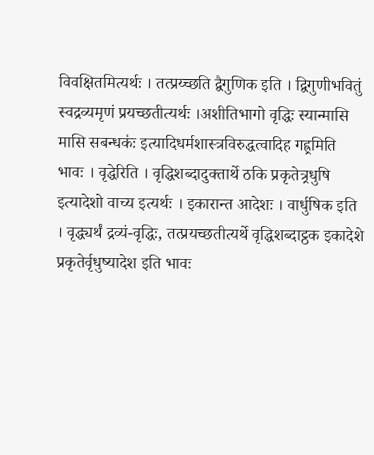विवक्षितमित्यर्थः । तत्प्रय्च्छति द्वैगुणिक इति । द्विगुणीभवितुं स्वद्रव्यमृणं प्रयच्छतीत्यर्थः ।अशीतिभागो वृद्धिः स्यान्मासि मासि सबन्धकः॑ इत्यादिधर्मशास्त्रविरुद्धत्वादिह गह्र्रमिति भावः । वृद्धेरिति । वृद्धिशब्दादुक्तार्थे ठकि प्रकृतेत्र्रधुषि इत्यादेशो वाच्य इत्यर्थः । इकारान्त आदेशः । वार्धुषिक इति । वृद्ध्यर्थं द्रव्यं-वृद्धिः, तत्प्रयच्छतीत्यर्थे वृद्धिशब्दाट्ठक इकादेशे प्रकृतेर्वृधुष्यादेश इति भावः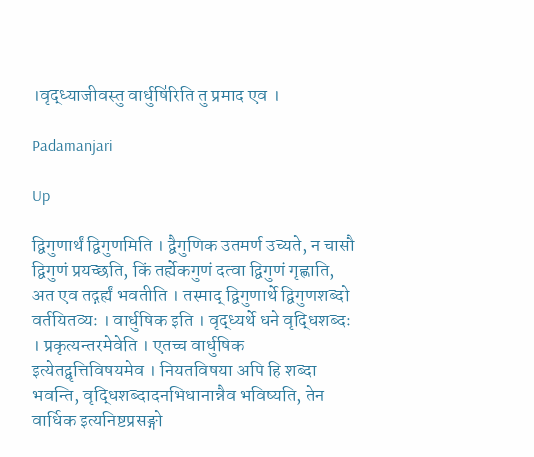।वृद्ध्याजीवस्तु वार्धुषि॑रिति तु प्रमाद एव ।

Padamanjari

Up

द्विगुणार्थं द्विगुणमिति । द्वैगुणिक उतमर्ण उच्यते, न चासौ द्विगुणं प्रयच्छति, किं तर्ह्येकगुणं दत्वा द्विगुणं गृह्णाति, अत एव तद्गर्ह्यं भवतीति । तस्माद् द्विगुणार्थे द्विगुणशब्दो वर्तयितव्यः । वार्धुषिक इति । वृद्ध्यर्थे धने वृद्धिशब्दः । प्रकृत्यन्तरमेवेति । एतच्च वार्धुषिक इत्येतद्वृत्तिविषयमेव । नियतविषया अपि हि शब्दा भवन्ति, वृद्धिशब्दादनभिधानान्नैव भविष्यति, तेन वार्धिक इत्यनिष्टप्रसङ्गो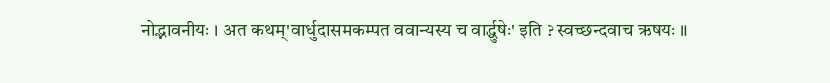नोद्भावनीयः । अत कथम्'वार्धुदासमकम्पत ववान्यस्य च वार्द्धुषेः' इति ? स्वच्छन्दवाच ऋषयः ॥